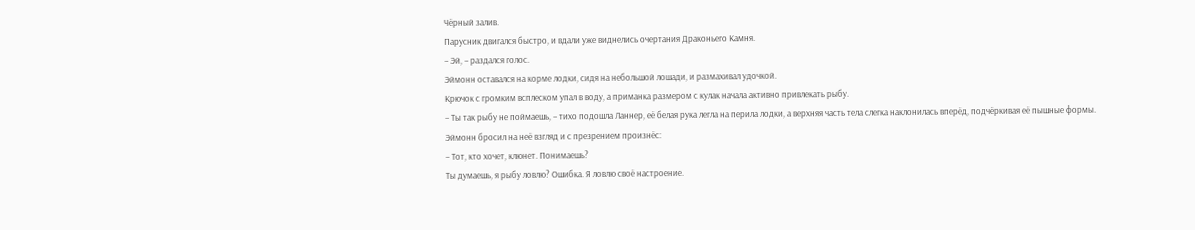Чёрный залив.
Парусник двигался быстро, и вдали уже виднелись очертания Драконьего Камня.
– Эй, – раздался голос.
Эймонн оставался на корме лодки, сидя на небольшой лошади, и размахивал удочкой.
Крючок с громким всплеском упал в воду, а приманка размером с кулак начала активно привлекать рыбу.
– Ты так рыбу не поймаешь, – тихо подошла Ланнер, её белая рука легла на перила лодки, а верхняя часть тела слегка наклонилась вперёд, подчёркивая её пышные формы.
Эймонн бросил на неё взгляд и с презрением произнёс:
– Тот, кто хочет, клюнет. Понимаешь?
Ты думаешь, я рыбу ловлю? Ошибка. Я ловлю своё настроение.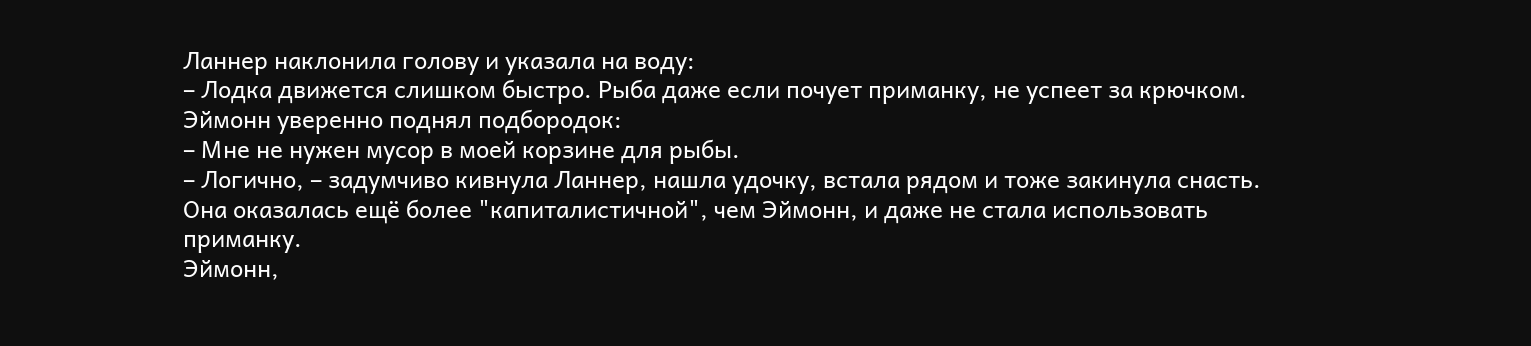Ланнер наклонила голову и указала на воду:
– Лодка движется слишком быстро. Рыба даже если почует приманку, не успеет за крючком.
Эймонн уверенно поднял подбородок:
– Мне не нужен мусор в моей корзине для рыбы.
– Логично, – задумчиво кивнула Ланнер, нашла удочку, встала рядом и тоже закинула снасть.
Она оказалась ещё более "капиталистичной", чем Эймонн, и даже не стала использовать приманку.
Эймонн,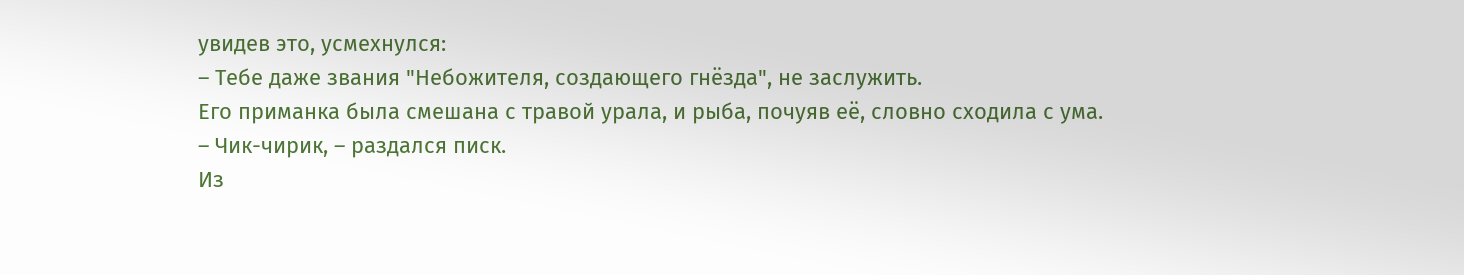увидев это, усмехнулся:
– Тебе даже звания "Небожителя, создающего гнёзда", не заслужить.
Его приманка была смешана с травой урала, и рыба, почуяв её, словно сходила с ума.
– Чик-чирик, – раздался писк.
Из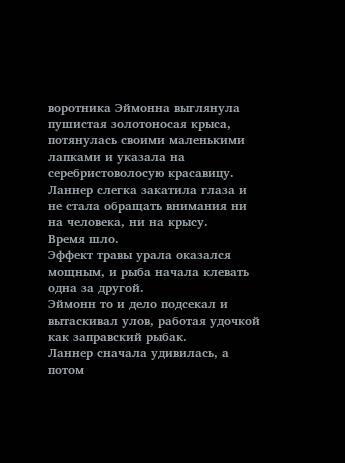воротника Эймонна выглянула пушистая золотоносая крыса, потянулась своими маленькими лапками и указала на серебристоволосую красавицу.
Ланнер слегка закатила глаза и не стала обращать внимания ни на человека, ни на крысу.
Время шло.
Эффект травы урала оказался мощным, и рыба начала клевать одна за другой.
Эймонн то и дело подсекал и вытаскивал улов, работая удочкой как заправский рыбак.
Ланнер сначала удивилась, а потом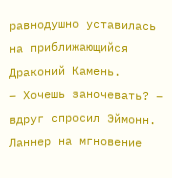равнодушно уставилась на приближающийся Драконий Камень.
– Хочешь заночевать? – вдруг спросил Эймонн.
Ланнер на мгновение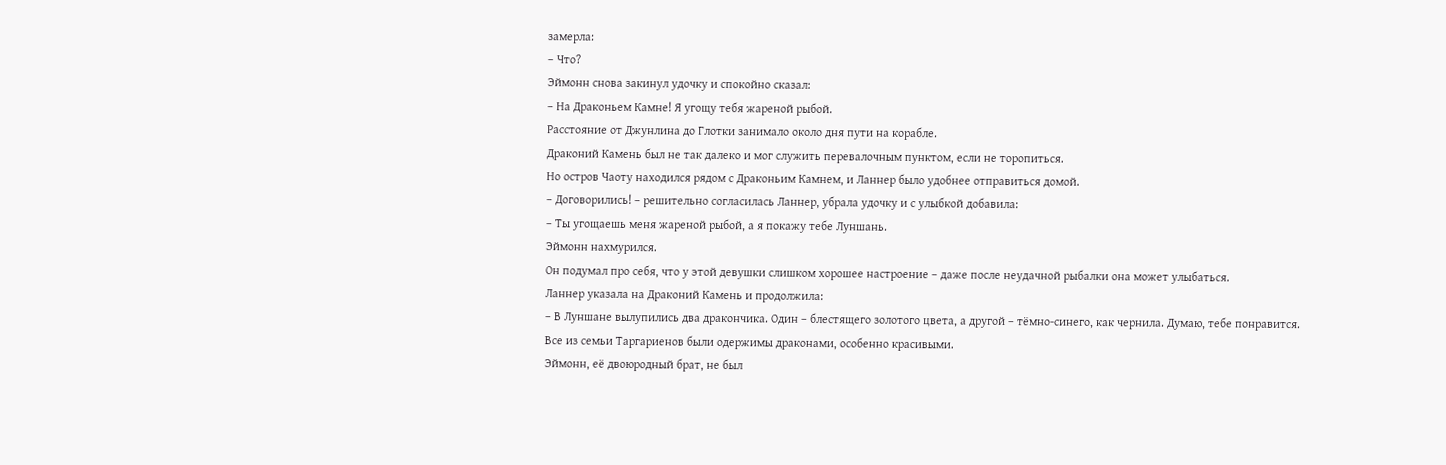замерла:
– Что?
Эймонн снова закинул удочку и спокойно сказал:
– На Драконьем Камне! Я угощу тебя жареной рыбой.
Расстояние от Джунлина до Глотки занимало около дня пути на корабле.
Драконий Камень был не так далеко и мог служить перевалочным пунктом, если не торопиться.
Но остров Чаоту находился рядом с Драконьим Камнем, и Ланнер было удобнее отправиться домой.
– Договорились! – решительно согласилась Ланнер, убрала удочку и с улыбкой добавила:
– Ты угощаешь меня жареной рыбой, а я покажу тебе Луншань.
Эймонн нахмурился.
Он подумал про себя, что у этой девушки слишком хорошее настроение – даже после неудачной рыбалки она может улыбаться.
Ланнер указала на Драконий Камень и продолжила:
– В Луншане вылупились два дракончика. Один – блестящего золотого цвета, а другой – тёмно-синего, как чернила. Думаю, тебе понравится.
Все из семьи Таргариенов были одержимы драконами, особенно красивыми.
Эймонн, её двоюродный брат, не был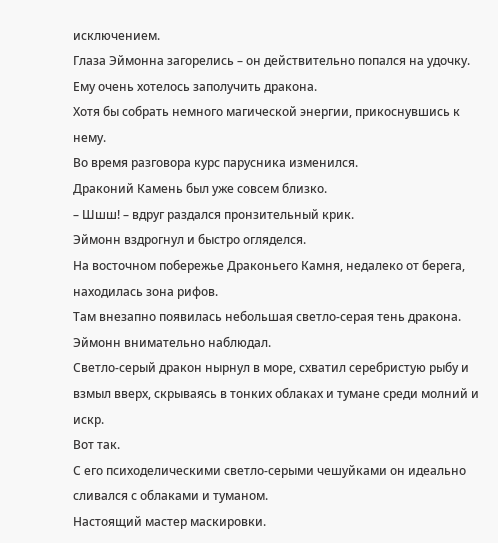исключением.
Глаза Эймонна загорелись – он действительно попался на удочку.
Ему очень хотелось заполучить дракона.
Хотя бы собрать немного магической энергии, прикоснувшись к нему.
Во время разговора курс парусника изменился.
Драконий Камень был уже совсем близко.
– Шшш! – вдруг раздался пронзительный крик.
Эймонн вздрогнул и быстро огляделся.
На восточном побережье Драконьего Камня, недалеко от берега, находилась зона рифов.
Там внезапно появилась небольшая светло-серая тень дракона.
Эймонн внимательно наблюдал.
Светло-серый дракон нырнул в море, схватил серебристую рыбу и взмыл вверх, скрываясь в тонких облаках и тумане среди молний и искр.
Вот так.
С его психоделическими светло-серыми чешуйками он идеально сливался с облаками и туманом.
Настоящий мастер маскировки.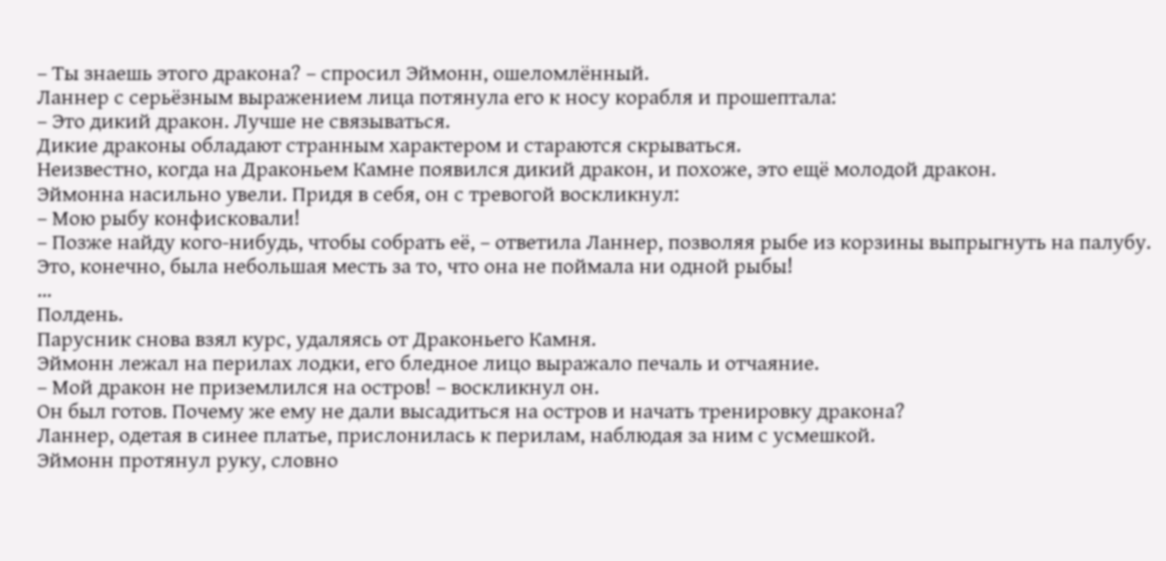– Ты знаешь этого дракона? – спросил Эймонн, ошеломлённый.
Ланнер с серьёзным выражением лица потянула его к носу корабля и прошептала:
– Это дикий дракон. Лучше не связываться.
Дикие драконы обладают странным характером и стараются скрываться.
Неизвестно, когда на Драконьем Камне появился дикий дракон, и похоже, это ещё молодой дракон.
Эймонна насильно увели. Придя в себя, он с тревогой воскликнул:
– Мою рыбу конфисковали!
– Позже найду кого-нибудь, чтобы собрать её, – ответила Ланнер, позволяя рыбе из корзины выпрыгнуть на палубу.
Это, конечно, была небольшая месть за то, что она не поймала ни одной рыбы!
…
Полдень.
Парусник снова взял курс, удаляясь от Драконьего Камня.
Эймонн лежал на перилах лодки, его бледное лицо выражало печаль и отчаяние.
– Мой дракон не приземлился на остров! – воскликнул он.
Он был готов. Почему же ему не дали высадиться на остров и начать тренировку дракона?
Ланнер, одетая в синее платье, прислонилась к перилам, наблюдая за ним с усмешкой.
Эймонн протянул руку, словно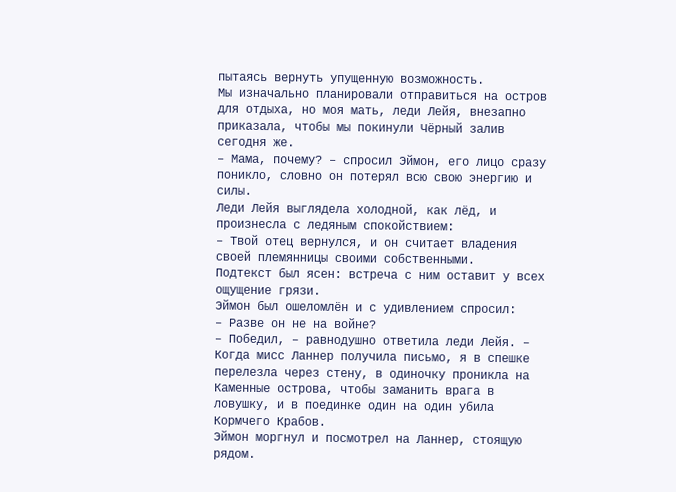пытаясь вернуть упущенную возможность.
Мы изначально планировали отправиться на остров для отдыха, но моя мать, леди Лейя, внезапно приказала, чтобы мы покинули Чёрный залив сегодня же.
– Мама, почему? – спросил Эймон, его лицо сразу поникло, словно он потерял всю свою энергию и силы.
Леди Лейя выглядела холодной, как лёд, и произнесла с ледяным спокойствием:
– Твой отец вернулся, и он считает владения своей племянницы своими собственными.
Подтекст был ясен: встреча с ним оставит у всех ощущение грязи.
Эймон был ошеломлён и с удивлением спросил:
– Разве он не на войне?
– Победил, – равнодушно ответила леди Лейя. – Когда мисс Ланнер получила письмо, я в спешке перелезла через стену, в одиночку проникла на Каменные острова, чтобы заманить врага в ловушку, и в поединке один на один убила Кормчего Крабов.
Эймон моргнул и посмотрел на Ланнер, стоящую рядом.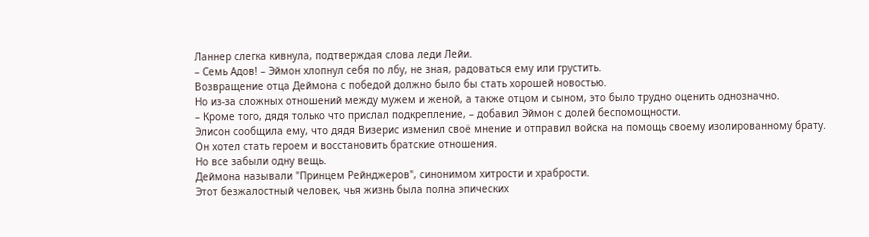Ланнер слегка кивнула, подтверждая слова леди Лейи.
– Семь Адов! – Эймон хлопнул себя по лбу, не зная, радоваться ему или грустить.
Возвращение отца Деймона с победой должно было бы стать хорошей новостью.
Но из-за сложных отношений между мужем и женой, а также отцом и сыном, это было трудно оценить однозначно.
– Кроме того, дядя только что прислал подкрепление, – добавил Эймон с долей беспомощности.
Элисон сообщила ему, что дядя Визерис изменил своё мнение и отправил войска на помощь своему изолированному брату.
Он хотел стать героем и восстановить братские отношения.
Но все забыли одну вещь.
Деймона называли "Принцем Рейнджеров", синонимом хитрости и храбрости.
Этот безжалостный человек, чья жизнь была полна эпических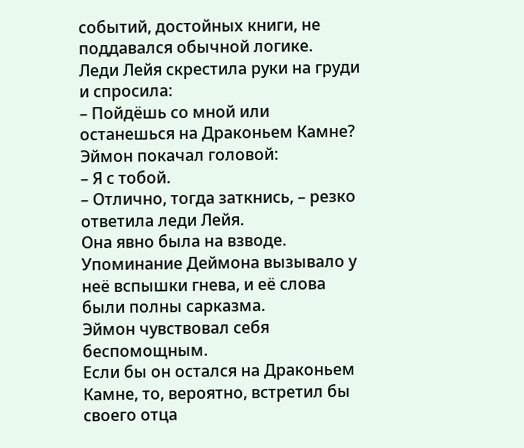событий, достойных книги, не поддавался обычной логике.
Леди Лейя скрестила руки на груди и спросила:
– Пойдёшь со мной или останешься на Драконьем Камне?
Эймон покачал головой:
– Я с тобой.
– Отлично, тогда заткнись, – резко ответила леди Лейя.
Она явно была на взводе. Упоминание Деймона вызывало у неё вспышки гнева, и её слова были полны сарказма.
Эймон чувствовал себя беспомощным.
Если бы он остался на Драконьем Камне, то, вероятно, встретил бы своего отца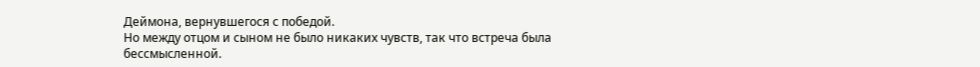Деймона, вернувшегося с победой.
Но между отцом и сыном не было никаких чувств, так что встреча была бессмысленной.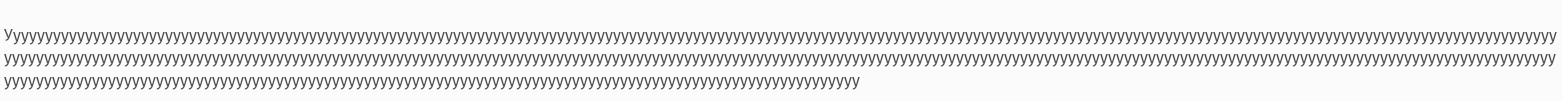Ууууууууууууууууууууууууууууууууууууууууууууууууууууууууууууууууууууууууууууууууууууууууууууууууууууууууууууууууууууууууууууууууууууууууууууууууууууууууууууууууууууууууууууууууууууууууууууууууууууууууууууууууууууууууууууууууууууууууууууууууууууууууууууууууууууууууууууууууууууууууууууууууууууууууууууууууууууууууууууууууууууууууууууууууууууууууууууууууууууууууууууууууууууууууууууууууууууууууууууууууууууууууууууууууууууууууууууууууууууууууууууууууууууууууууууууууууууууууууууууууууууууууууууууу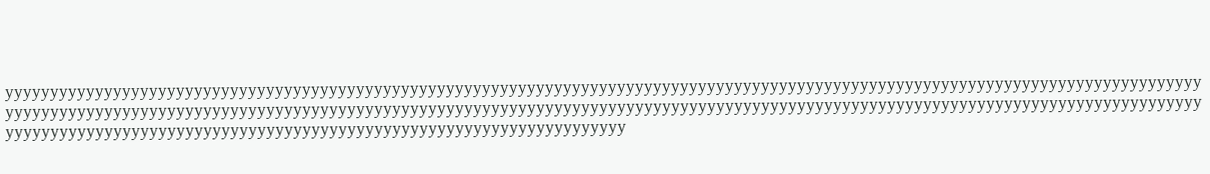ууууууууууууууууууууууууууууууууууууууууууууууууууууууууууууууууууууууууууууууууууууууууууууууууууууууууууууууууууууууууууууууууууууууууууууууууууууууууууууууууууууууууууууууууууууууууууууууууууууууууууууууууууууууууууууууууууууууууууууууууууууууууууууууууууууууууууууууууууууууууууууууууууууууууууууууууууууууууууууууууууууууууууууууу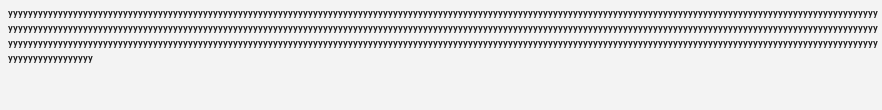ууууууууууууууууууууууууууууууууууууууууууууууууууууууууууууууууууууууууууууууууууууууууууууууууууууууууууууууууууууууууууууууууууууууууууууууууууууууууууууууууууууууууууууууууууууууууууууууууууууууууууууууууууууууууууууууууууууууууууууууууууууууууууууууууууууууууууууууууууууууууууууууууууууууууууууууууууууууууууууууууууууууууууууууууууууууууууууууууууууууууууууууууууууууууууууууууууууууууууууууууууууууууууууууууууууууууууууууууууууууууууууууууууууууууууууууууууууууууууууууууууууууууууууууууууууууууууууууууууууууууууууууууууууууууууу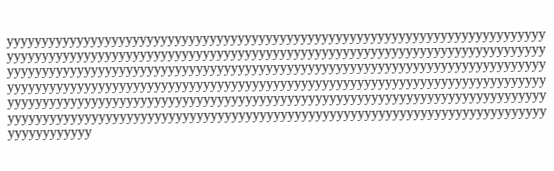уууууууууууууууууууууууууууууууууууууууууууууууууууууууууууууууууууууууууууууууууууууууууууууууууууууууууууууууууууууууууууууууууууууууууууууууууууууууууууууууууууууууууууууууууууууууууууууууууууууууууууууууууууууууууууууууууууууууууууууууууууууууууууууууууууууууууууууууууууууууууууууууууууууууууууууууууууууууууууууууууууууууууууууууууууууууууууууууууууууууууууууууууууууууууууууууууууууууууууууууууууууууууууууууууууууууууууууууууууууууууууууууууууууууууууууууууууууууууу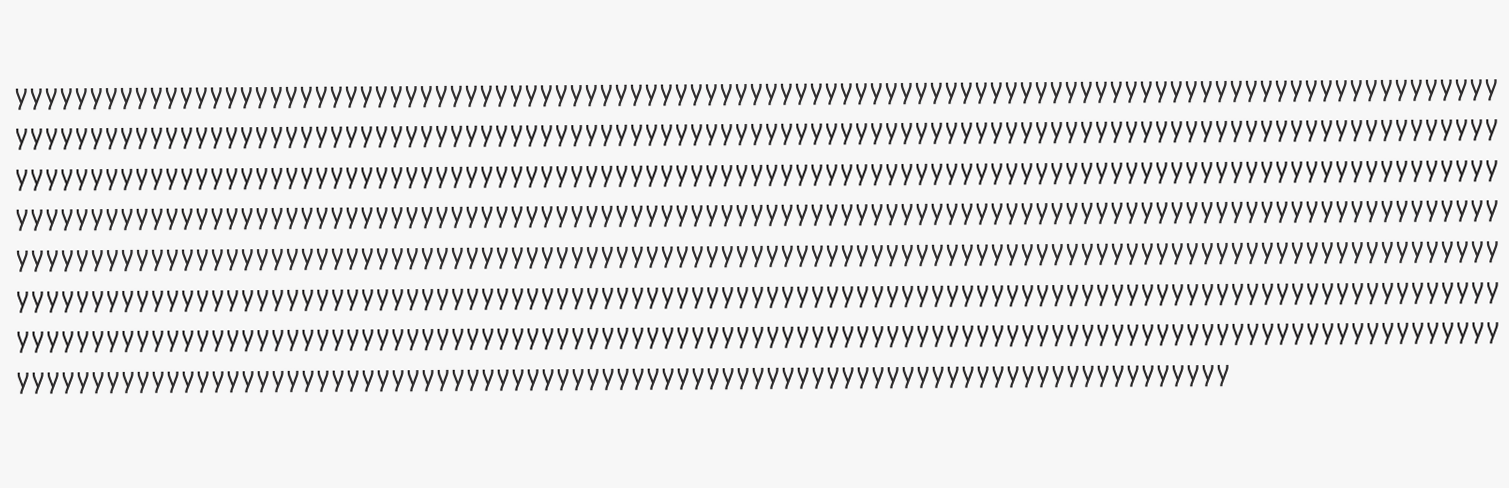уууууууууууууууууууууууууууууууууууууууууууууууууууууууууууууууууууууууууууууууууууууууууууууууууууууууууууууууууууууууууууууууууууууууууууууууууууууууууууууууууууууууууууууууууууууууууууууууууууууууууууууууууууууууууууууууууууууууууууууууууууууууууууууууууууууууууууууууууууууууууууууууууууууууууууууууууууууууууууууууууууууууууууууууууууууууууууууууууууууууууууууууууууууууууууууууууууууууууууууууууууууууууууууууууууууууууууууууууууууууууууууууууууууууууууууууууууууууууууууууууууууууууууууууууууууууууууууууууууууууууууууууууууууууууууууууууууууууууууууууууууууууууууууууууууууууууууууууууууууууууууууууууууууууууууууууууууууууууууууууууууууууууууууууууууууууууууууууууууууууууууууууууууууууууууууууууууууууууууууууууууууууууууууууууууууууууууууууууууууууууууууууууууууу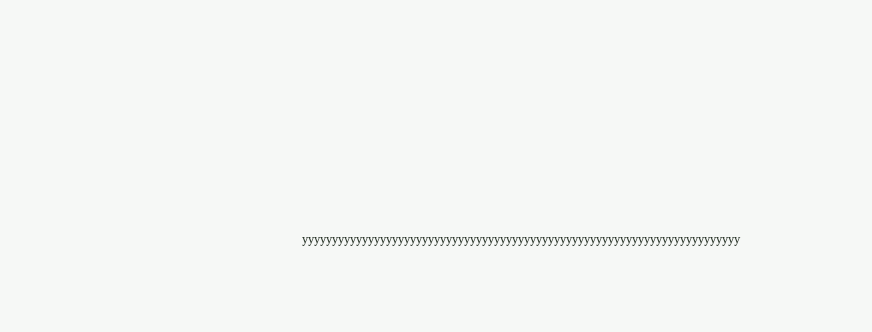ууууууууууууууууууууууууууууууууууууууууууууууууууууууууууууууууууууууууу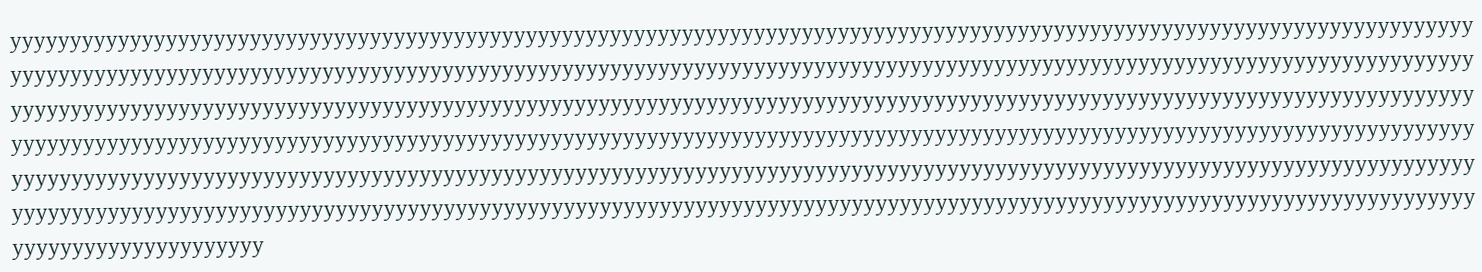ууууууууууууууууууууууууууууууууууууууууууууууууууууууууууууууууууууууууууууууууууууууууууууууууууууууууууууууууууууууууууууууууууууууууууууууууууууууууууууууууууууууууууууууууууууууууууууууууууууууууууууууууууууууууууууууууууууууууууууууууууууууууууууууууууууууууууууууууууууууууууууууууууууууууууууууууууууууууууууууууууууууууууууууууууууууууууууууууууууууууууууууууууууууууууууууууууууууууууууууууууууууууууууууууууууууууууууууууууууууууууууууууууууууууууууууууууууууууууууууууууууууууууууууууууууууууууууууууууууууууууууууууууууууууууууууууууууууууууууууууууууууууууууууууууууууууууууууууууууууууууууууууууууууууууууууууууууууууууууууууууууууууууууууууууууууууууууууууууууууууууууууууууууууууууууууууууууууууууууууууууууууууууууууууууууууууууууууууу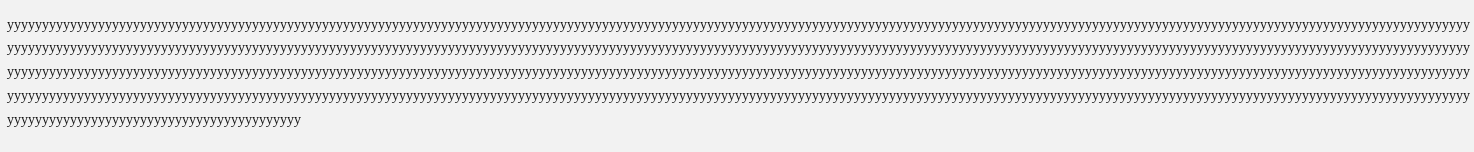уууууууууууууууууууууууууууууууууууууууууууууууууууууууууууууууууууууууууууууууууууууууууууууууууууууууууууууууууууууууууууууууууууууууууууууууууууууууууууууууууууууууууууууууууууууууууууууууууууууууууууууууууууууууууууууууууууууууууууууууууууууууууууууууууууууууууууууууууууууууууууууууууууууууууууууууууууууууууууууууууууууууууууууууууууууууууууууууууууууууууууууууууууууууууууууууууууууууууууууууууууууууууууууууууууууууууууууууууууууууууууууууууууууууууууууууууууууууууууууууууууууууууууууууууууууууууууууууууууууууууууууууууууууууууууууууууууууууууууууууууууууууууууууууууууууууууууууууууууууууууууууууууууууууууууууууууууууууууууууууууууууууууууууууууууууууууууууууууууууууууууууууууууууууууууууууууууууууууууууууууууууууууууууууууууууууууууууууууууууууууууууууууууууууууууууууууууууууууууууууууууууууууууууууууууууууууууууууууууууууууууууууууууууууууууууууууууууууууууууу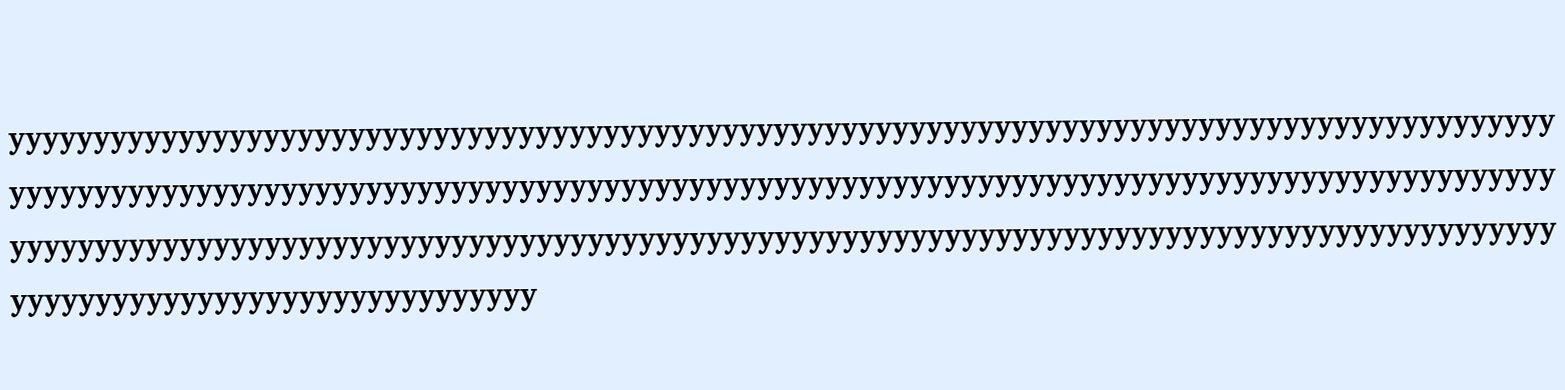уууууууууууууууууууууууууууууууууууууууууууууууууууууууууууууууууууууууууууууууууууууууууууууууууууууууууууууууууууууууууууууууууууууууууууууууууууууууууууууууууууууууууууууууууууууууууууууууууууууууууууууууууууууууууууууууууууууууууууууууууууууууууууууууууууууууууууууууууууууууууууууууууууууууууууууууу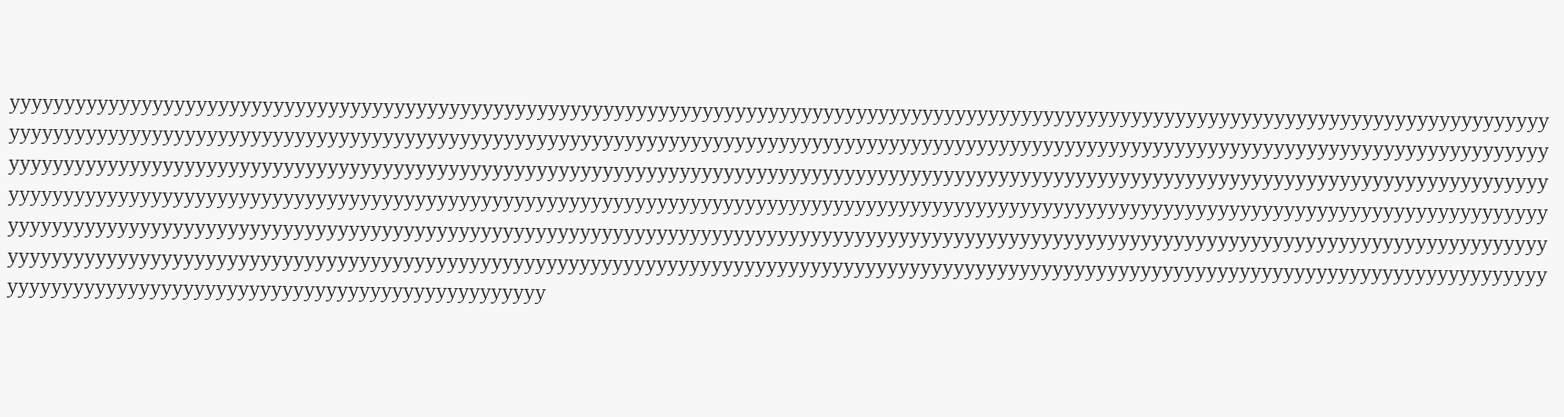ууууууууууууууууууууууууууууууууууууууууууууууууууууууууууууууууууууууууууууууууууууууууууууууууууууууууууууууууууууууууууууууууууууууууууууууууууууууууууууууууууууууууууууууууууууууууууууууууууууууууууууууууууууууууууууууууууууууууууууууууууууууууууууууууууууууууууууууууууууууууууууууууууууууууууууууууууууууууууууууууууууууууууууууууууууууууууууууууууууууууууууууууууууууууууууууууууууууууууууууууууууууууууууууууууууууууууууууууууууууууууууууууууууууууууууууууууууууууууууууууууууууууууууууууууууууууууууууууууууууууууууууууууууууууууууууууууууууууууууууууууууууууууууууууууууууууууууууууууууууууууууууууууууууууууууууууууууууууууууууууууууууууууууууууууууууууууууууууууууууууууууууууууууууууууууууууууууууууууууууууууууууууууууууууууууууууууууууууууууууууууууууууууууууууууууууууууууууууууууууууууууууууууууууууууууууууууууууууууууууууууууууууууууууууууууууууууууууууууууууууууууууууу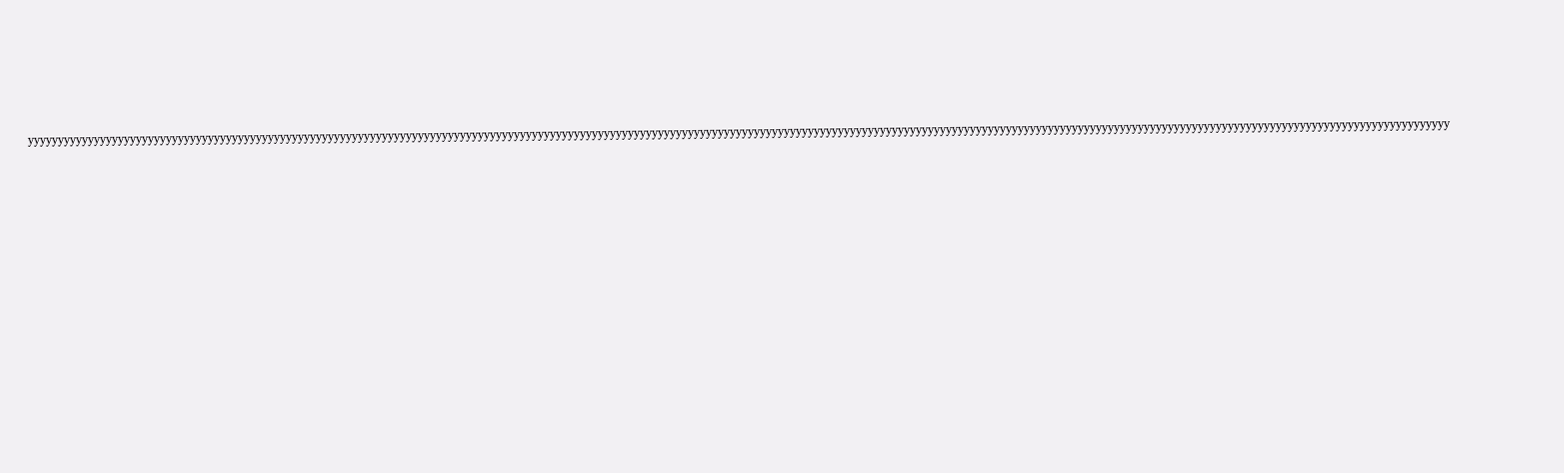ууууууууууууууууууууууууууууууууууууууууууууууууууууууууууууууууууууууууууууууууууууууууууууууууууууууууууууууууууууууууууууууууууууууууууууууууууууууууууууууууууууууууууууууууууууууууууууууууууууууууууууууууууууууууууууууууууууууууууууу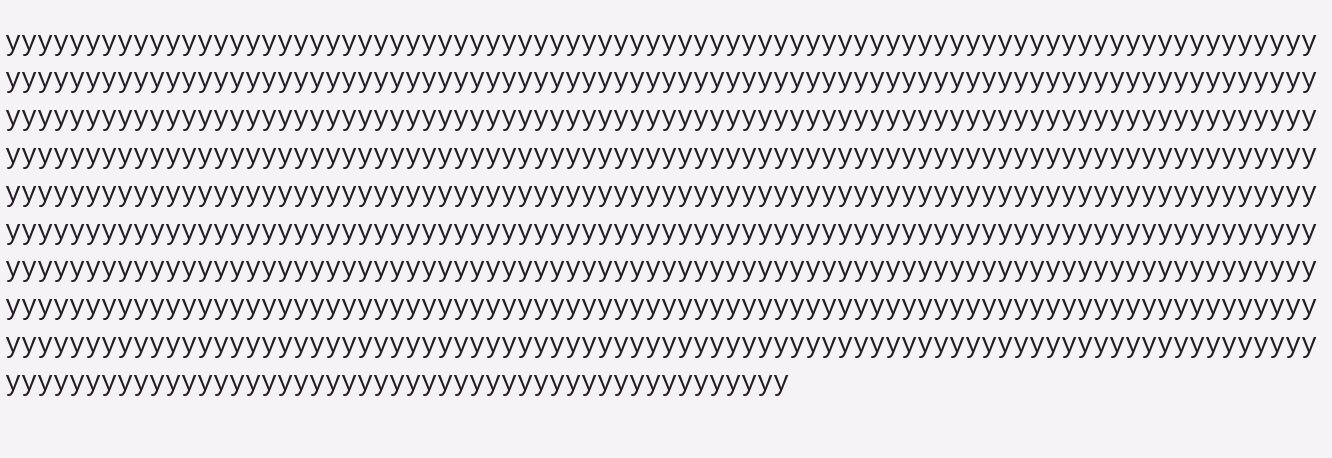ууууууууууууууууууууууууууууууууууууууууууууууууууууууууууууууууууууууууууууууууууууууууууууууууууууууууууууууууууууууууууууууууууууууууууууууууууууууууууууууууууууууууууууууууууууууууууууууууууууууууууууууууууууууууууууууууууууууууууууууууууууууууууууууууууууууууууууууууууууууууууууууууууууууууууууууууууууууууууууууууууууууууууууууууууууууууууууууууууууууууууууууууууууууууууууууууууууууууууууууууууууууууууууууууууууууууууууууууууууууууууууууууууууууууууууууууууууууууууууууууууууууууууууууууууууууууууууууууууууууууууууууууууууууууууууууууууууууууууууууууууууууууууууууууууууууууууууууууууууууууууууууууууууууууууууууууууууууууууууууууууууууууууууууууууууууууууууууууууууууууууууууууууууууууууууууууууууууууууууууууууууууууууууууууууууууууууууууууууууууууууууууууууууууууууууууууууу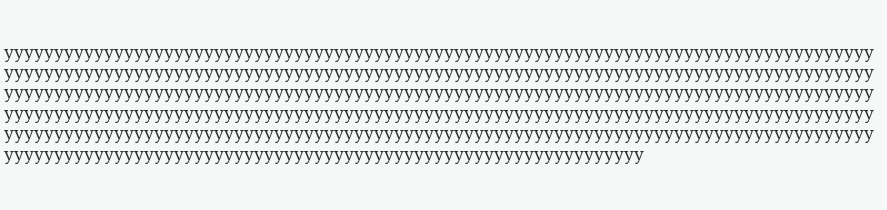ууууууууууууууууууууууууууууууууууууууууууууууууууууууууууууууууууууууууууууууууууууууууууууууууууууууууууууууууууууууууууууууууууууууууууууууууууууууууууууууууууууууууууууууууууууууууууууууууууууууууууууууууууууууууууууууууууууууууууууууууууууууууууууууууууууууууууууууууууууууууууууууууууууууууууууууууууууууууууууууууууууууууууууууууууууууууууууууууууууууууууууууууууууууууууууууууууууууууууууууууууууууууууууууууууууууууууууууууууууууууууууууууууууууууууууууууууууууууууууууууууууууууууууууууууу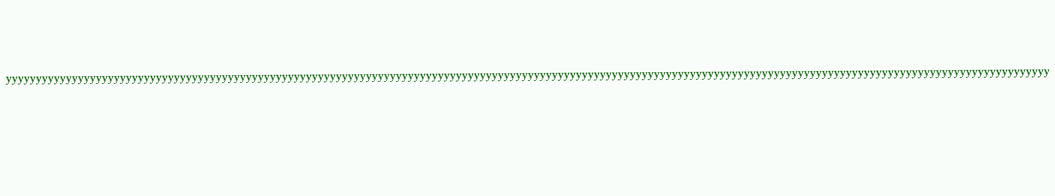уууууууууууууууууууууууууууууууууууууууууууууууууууууууууууууууууууууууууууууууууууууууууууууууууууууууууууууууууууууууууууууууууууууууууууууууууууууууууууууууууууууууууууууу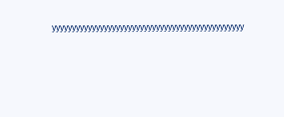уууууууууууууууууууууууууууууууууууууууууууууууу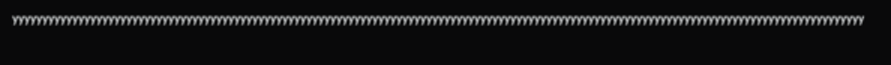уууууууууууууууууууууууууууууууууууууууууууууууууууууууууууууууууууууууууууууууууууууууууууууууууууууууууууууууууууууууууууууууууууууууууууууу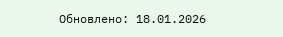Обновлено: 18.01.2026